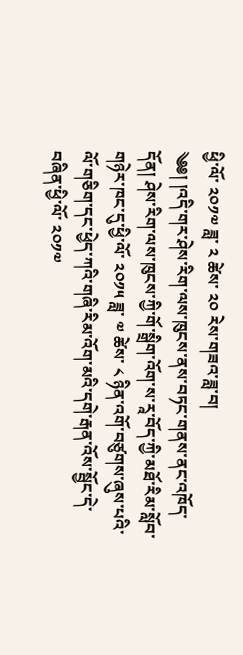ཕྱི་ལོ་ ༢༠༡༧ ཟླ་ ༢ ཚེས་ ༢༠ རེས་གཟའ་ཟླ་བ།
༄༅། །འདི་གར་ཤེས་རིག་ལས་ཁུངས་ནས་བཏང་གནས་ནང་འཁོད་དོན། ཤེས་རིག་ལས་ཁུངས་ཀྱི་གོ་སྒྲིག་འོག་ས་རཱ་བོད་ཀྱི་མཐོ་རིམ་སློབ་གཉེར་ཁང་དུ་ཕྱི་ལོ་ ༢༠༡༥ ཟླ་ ༧ ཚེས་ ༨ ཉིན་འགོ་བཙུགས་ཞུས་པའི་ལོ་གཅིག་དང་ཕྱེད་ཀའི་གཞི་རིམ་འོག་མའི་དགེ་རྒན་འོས་སྦྱོང་དེ་བཞིན་ཕྱི་ལོ་ ༢༠༡༧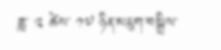ཟླ་ ༢ ཚེས་ ༡༧ ཉིན་མཇུག་བསྒྲིལ་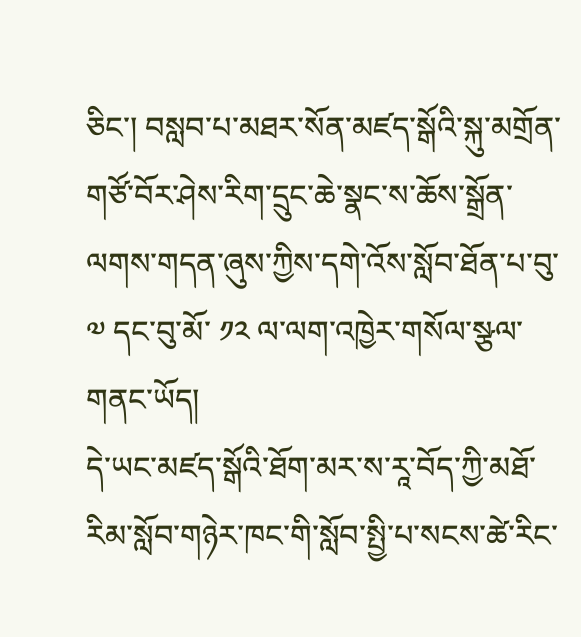ཅིང་། བསླབ་པ་མཐར་སོན་མཛད་སྒོའི་སྐུ་མགྲོན་གཙོ་བོར་ཤེས་རིག་དྲུང་ཆེ་སྣང་ས་ཆོས་སྒྲོན་ལགས་གདན་ཞུས་ཀྱིས་དགེ་འོས་སློབ་ཐོན་པ་བུ་ ༧ དང་བུ་མོ་ ༡༢ ལ་ལག་འཁྱེར་གསོལ་སྩལ་གནང་ཡོད།
དེ་ཡང་མཛད་སྒོའི་ཐོག་མར་ས་རཱ་བོད་ཀྱི་མཐོ་རིམ་སློབ་གཉེར་ཁང་གི་སློབ་སྤྱི་པ་སངས་ཚེ་རིང་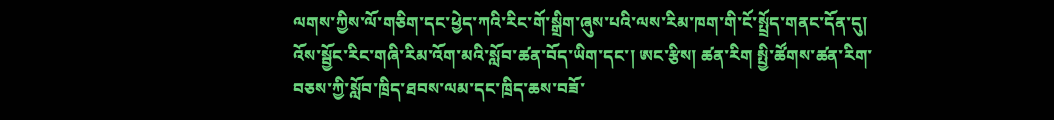ལགས་ཀྱིས་ལོ་གཅིག་དང་ཕྱེད་ཀའི་རིང་གོ་སྒྲིག་ཞུས་པའི་ལས་རིམ་ཁག་གི་ངོ་སྤྲོད་གནང་དོན་དུ། འོས་སྦྱོང་རིང་གཞི་རིམ་འོག་མའི་སློབ་ཚན་བོད་ཡིག་དང་། ཨང་རྩིས། ཚན་རིག སྤྱི་ཚོགས་ཚན་རིག་བཅས་ཀྱི་སློབ་ཁྲིད་ཐབས་ལམ་དང་ཁྲིད་ཆས་བཟོ་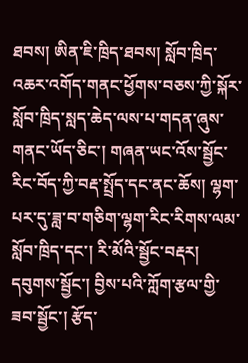ཐབས། ཨིན་ཇི་ཁྲིད་ཐབས། སློབ་ཁྲིད་འཆར་འགོད་གནང་ཕྱོགས་བཅས་ཀྱི་སྐོར་སློབ་ཁྲིད་སླད་ཆེད་ལས་པ་གདན་ཞུས་གནང་ཡོད་ཅིང་། གཞན་ཡང་འོས་སྦྱོང་རིང་བོད་ཀྱི་བརྡ་སྤྲོད་དང་ནང་ཆོས། ལྷག་པར་དུ་ཟླ་བ་གཅིག་ལྷག་རིང་རིགས་ལམ་སློབ་ཁྲིད་དང་། རི་མོའི་སྦྱོང་བརྡར། དབུགས་སྦྱོང་། བྱིས་པའི་ཀློག་རྩལ་གྱི་ཟབ་སྦྱོང་། རྩོད་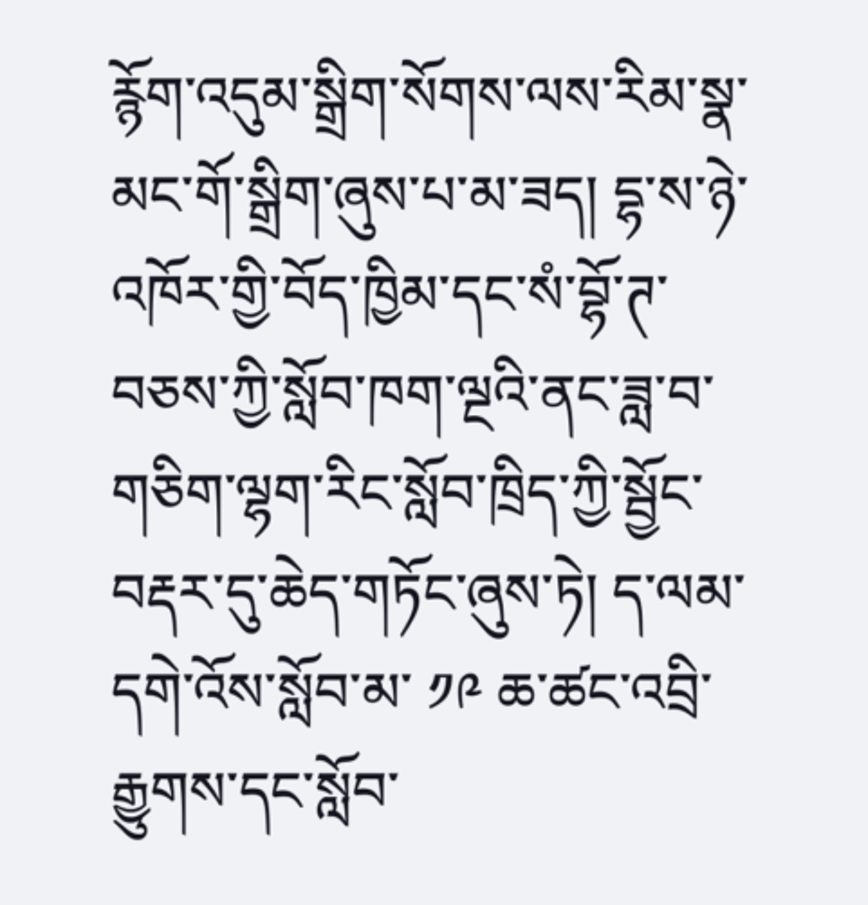རྙོག་འདུམ་སྒྲིག་སོགས་ལས་རིམ་སྣ་མང་གོ་སྒྲིག་ཞུས་པ་མ་ཟད། དྷ་ས་ཉེ་འཁོར་གྱི་བོད་ཁྱིམ་དང་སཾ་བྷོ་ཊ་བཅས་ཀྱི་སློབ་ཁག་ལྔའི་ནང་ཟླ་བ་གཅིག་ལྷག་རིང་སློབ་ཁྲིད་ཀྱི་སྦྱོང་བརྡར་དུ་ཆེད་གཏོང་ཞུས་ཏེ། ད་ལམ་དགེ་འོས་སློབ་མ་ ༡༩ ཆ་ཚང་འབྲི་རྒྱུགས་དང་སློབ་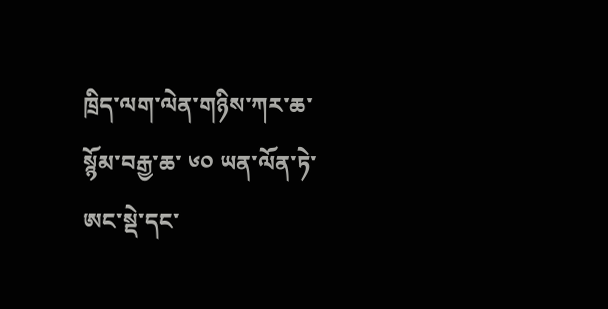ཁྲིད་ལག་ལེན་གཉིས་ཀར་ཆ་སྙོམ་བརྒྱ་ཆ་ ༦༠ ཡན་ལོན་ཏེ་ཨང་སྡེ་དང་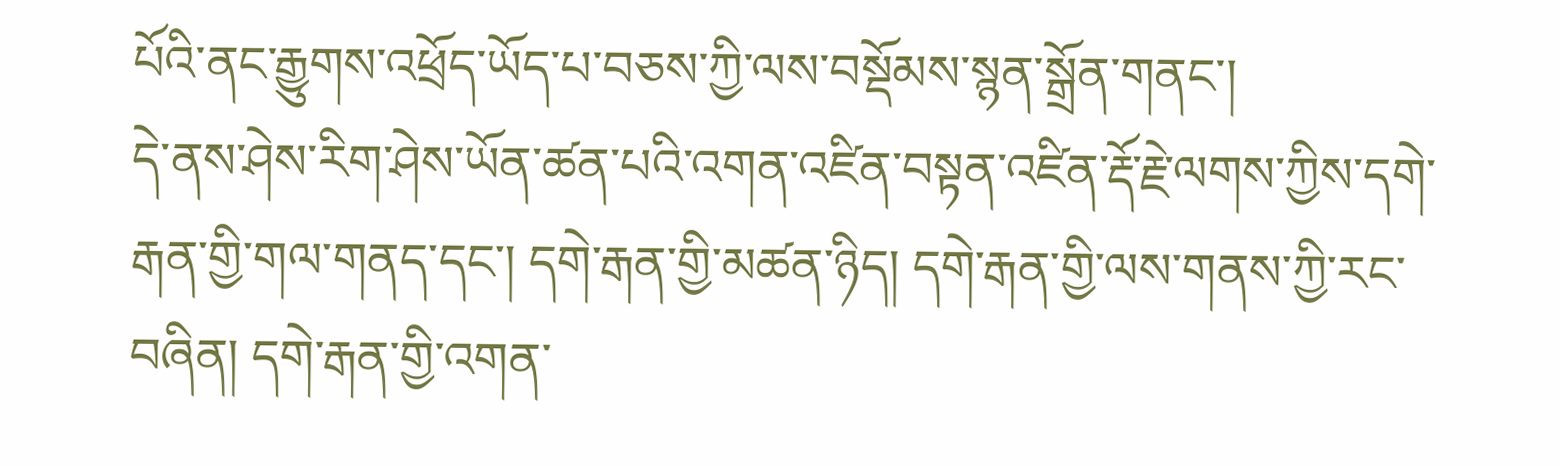པོའི་ནང་རྒྱུགས་འཕྲོད་ཡོད་པ་བཅས་ཀྱི་ལས་བསྡོམས་སྙན་སྒྲོན་གནང་།
དེ་ནས་ཤེས་རིག་ཤེས་ཡོན་ཚན་པའི་འགན་འཛིན་བསྟན་འཛིན་རྡོ་རྗེ་ལགས་ཀྱིས་དགེ་རྒན་གྱི་གལ་གནད་དང་། དགེ་རྒན་གྱི་མཚན་ཉིད། དགེ་རྒན་གྱི་ལས་གནས་ཀྱི་རང་བཞིན། དགེ་རྒན་གྱི་འགན་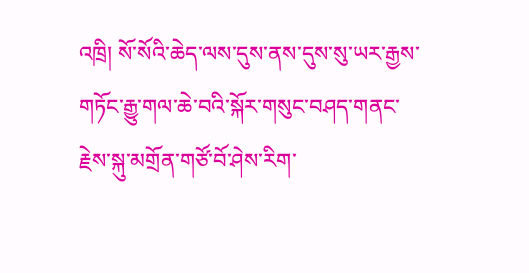འཁྲི། སོ་སོའི་ཆེད་ལས་དུས་ནས་དུས་སུ་ཡར་རྒྱས་གཏོང་རྒྱུ་གལ་ཆེ་བའི་སྐོར་གསུང་བཤད་གནང་རྗེས་སྐུ་མགྲོན་གཙོ་བོ་ཤེས་རིག་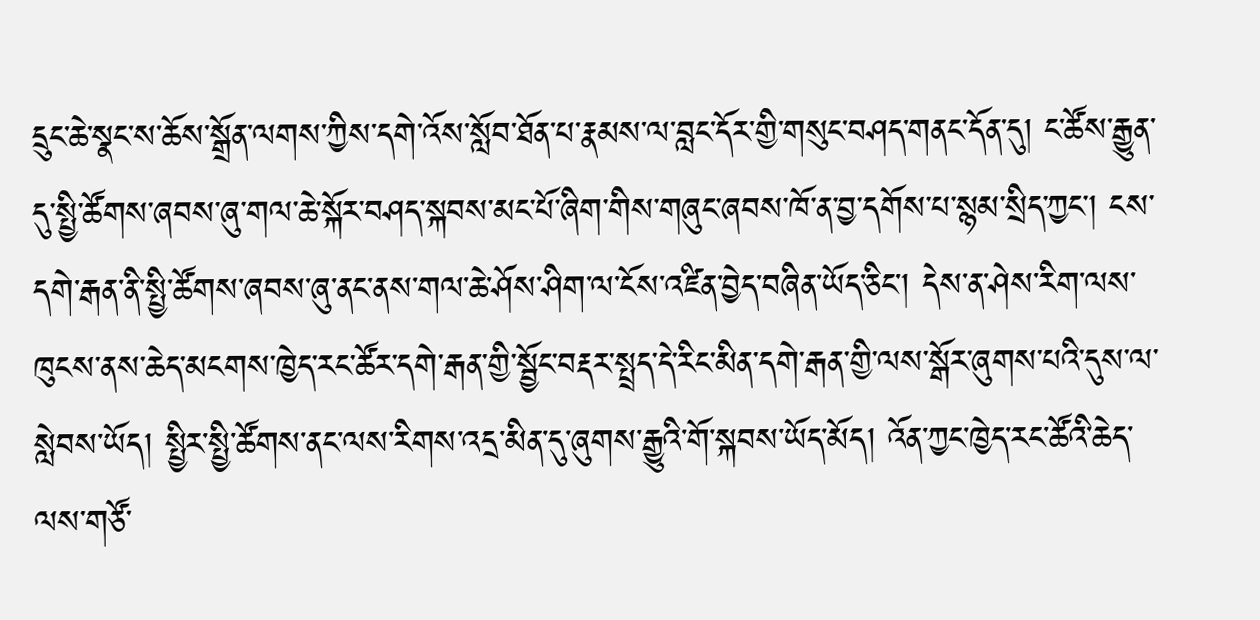དྲུང་ཆེ་སྣང་ས་ཆོས་སྒྲོན་ལགས་ཀྱིས་དགེ་འོས་སློབ་ཐོན་པ་རྣམས་ལ་བླང་དོར་གྱི་གསུང་བཤད་གནང་དོན་དུ། ང་ཚོས་རྒྱུན་དུ་སྤྱི་ཚོགས་ཞབས་ཞུ་གལ་ཆེ་སྐོར་བཤད་སྐབས་མང་པོ་ཞིག་གིས་གཞུང་ཞབས་ཁོ་ན་བྱ་དགོས་པ་སྙམ་སྲིད་ཀྱང་། ངས་དགེ་རྒན་ནི་སྤྱི་ཚོགས་ཞབས་ཞུ་ནང་ནས་གལ་ཆེ་ཤོས་ཤིག་ལ་ངོས་འཛིན་བྱེད་བཞིན་ཡོད་ཅིང་། དེས་ན་ཤེས་རིག་ལས་ཁུངས་ནས་ཆེད་མངགས་ཁྱེད་རང་ཚོར་དགེ་རྒན་གྱི་སྦྱོང་བརྡར་སྤྲད་དེ་རིང་མིན་དགེ་རྒན་གྱི་ལས་སྒོར་ཞུགས་པའི་དུས་ལ་སླེབས་ཡོད། སྤྱིར་སྤྱི་ཚོགས་ནང་ལས་རིགས་འདྲ་མིན་དུ་ཞུགས་རྒྱུའི་གོ་སྐབས་ཡོད་མོད། འོན་ཀྱང་ཁྱེད་རང་ཚོའི་ཆེད་ལས་གཙོ་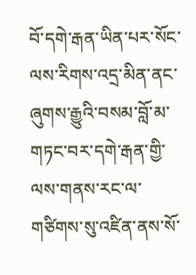བོ་དགེ་རྒན་ཡིན་པར་སོང་ལས་རིགས་འདྲ་མིན་ནང་ཞུགས་རྒྱུའི་བསམ་བློ་མ་གཏང་བར་དགེ་རྒན་གྱི་ལས་གནས་རང་ལ་གཙིགས་སུ་འཛིན་ནས་སོ་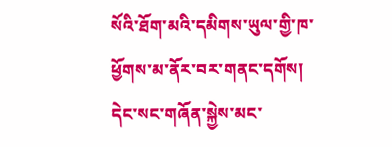སོའི་ཐོག་མའི་དམིགས་ཡུལ་གྱི་ཁ་ཕྱོགས་མ་ནོར་བར་གནང་དགོས། དེང་སང་གཞོན་སྐྱེས་མང་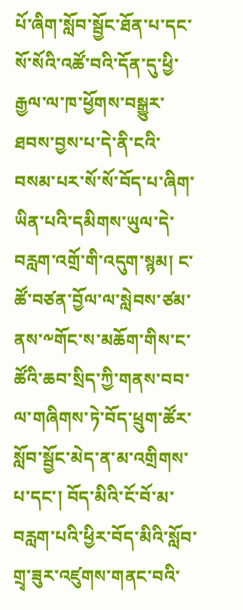པོ་ཞིག་སློབ་སྦྱོང་ཐོན་པ་དང་སོ་སོའི་འཚོ་བའི་དོན་དུ་ཕྱི་རྒྱལ་ལ་ཁ་ཕྱོགས་བསྒྱུར་ཐབས་བྱས་པ་དེ་ནི་ངའི་བསམ་པར་སོ་སོ་བོད་པ་ཞིག་ཡིན་པའི་དམིགས་ཡུལ་དེ་བརླག་འགྲོ་གི་འདུག་སྙམ། ང་ཚོ་བཙན་བྱོལ་ལ་སླེབས་ཙམ་ནས་༸གོང་ས་མཆོག་གིས་ང་ཚོའི་ཆབ་སྲིད་ཀྱི་གནས་བབ་ལ་གཞིགས་ཏེ་བོད་ཕྲུག་ཚོར་སློབ་སྦྱོང་མེད་ན་མ་འགྲིགས་པ་དང་། བོད་མིའི་ངོ་བོ་མ་བརླག་པའི་ཕྱིར་བོད་མིའི་སློབ་གྲྭ་ཟུར་འཛུགས་གནང་བའི་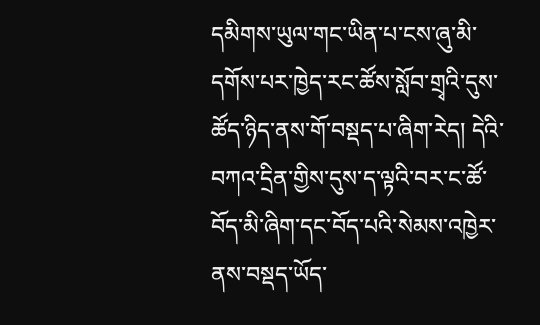དམིགས་ཡུལ་གང་ཡིན་པ་ངས་ཞུ་མི་དགོས་པར་ཁྱེད་རང་ཚོས་སློབ་གྲྭའི་དུས་ཚོད་ཉིད་ནས་གོ་བསྡད་པ་ཞིག་རེད། དེའི་བཀའ་དྲིན་གྱིས་དུས་ད་ལྟའི་བར་ང་ཚོ་བོད་མི་ཞིག་དང་བོད་པའི་སེམས་འཁྱེར་ནས་བསྡད་ཡོད་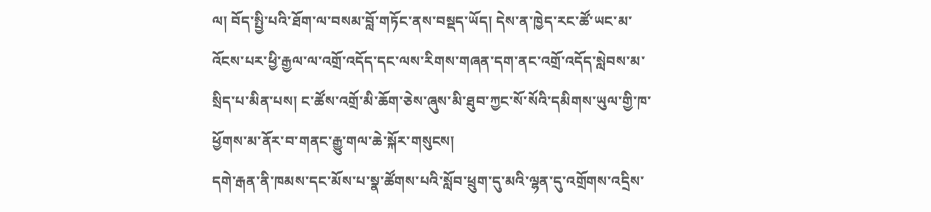ལ། བོད་སྤྱི་པའི་ཐོག་ལ་བསམ་བློ་གཏོང་ནས་བསྡད་ཡོད། དེས་ན་ཁྱེད་རང་ཚོ་ཡང་མ་འོངས་པར་ཕྱི་རྒྱལ་ལ་འགྲོ་འདོད་དང་ལས་རིགས་གཞན་དག་ནང་འགྲོ་འདོད་སླེབས་མ་སྲིད་པ་མིན་པས། ང་ཚོས་འགྲོ་མི་ཆོག་ཅེས་ཞུས་མི་ཐུབ་ཀྱང་སོ་སོའི་དམིགས་ཡུལ་གྱི་ཁ་ཕྱོགས་མ་ནོར་བ་གནང་རྒྱུ་གལ་ཆེ་སྐོར་གསུངས།
དགེ་རྒན་ནི་ཁམས་དང་མོས་པ་སྣ་ཚོགས་པའི་སློབ་ཕྲུག་དུ་མའི་ལྷན་དུ་འགྲོགས་འདྲིས་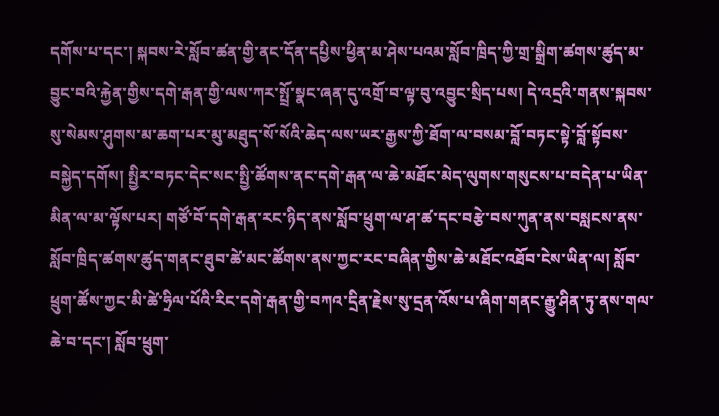དགོས་པ་དང་། སྐབས་རེ་སློབ་ཚན་གྱི་ནང་དོན་དཔྱིས་ཕྱིན་མ་ཤེས་པའམ་སློབ་ཁྲིད་ཀྱི་གྲ་སྒྲིག་ཚགས་ཚུད་མ་བྱུང་བའི་རྐྱེན་གྱིས་དགེ་རྒན་གྱི་ལས་ཀར་སྤྲོ་སྣང་ཞན་དུ་འགྲོ་བ་ལྟ་བུ་འབྱུང་སྲིད་པས། དེ་འདྲའི་གནས་སྐབས་སུ་སེམས་ཤུགས་མ་ཆག་པར་མུ་མཐུད་སོ་སོའི་ཆེད་ལས་ཡར་རྒྱས་ཀྱི་ཐོག་ལ་བསམ་བློ་བཏང་སྟེ་བློ་སྟོབས་བསྐྱེད་དགོས། སྤྱིར་བཏང་དེང་སང་སྤྱི་ཚོགས་ནང་དགེ་རྒན་ལ་ཆེ་མཐོང་མེད་ལུགས་གསུངས་པ་བདེན་པ་ཡིན་མིན་ལ་མ་ལྟོས་པར། གཙོ་བོ་དགེ་རྒན་རང་ཉིད་ནས་སློབ་ཕྲུག་ལ་ཤ་ཚ་དང་བརྩེ་བས་ཀུན་ནས་བསླངས་ནས་སློབ་ཁྲིད་ཚགས་ཚུད་གནང་ཐུབ་ཚེ་མང་ཚོགས་ནས་ཀྱང་རང་བཞིན་གྱིས་ཆེ་མཐོང་འཐོབ་ངེས་ཡིན་ལ། སློབ་ཕྲུག་ཚོས་ཀྱང་མི་ཚེ་ཧྲིལ་པོའི་རིང་དགེ་རྒན་གྱི་བཀའ་དྲིན་རྗེས་སུ་དྲན་འོས་པ་ཞིག་གནང་རྒྱུ་ཤིན་ཏུ་ནས་གལ་ཆེ་བ་དང་། སློབ་ཕྲུག་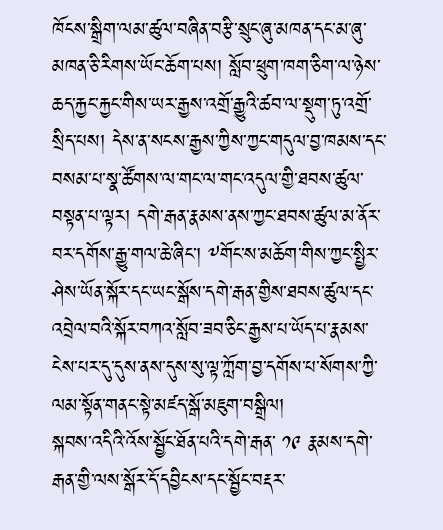ཁོངས་སྒྲིག་ལམ་ཚུལ་བཞིན་བརྩི་སྲུང་ཞུ་མཁན་དང་མ་ཞུ་མཁན་ཅི་རིགས་ཡོང་ཆོག་པས། སློབ་ཕྲུག་ཁག་ཅིག་ལ་ཉེས་ཆད་རྐྱང་རྐྱང་གིས་ཡར་རྒྱས་འགྲོ་རྒྱུའི་ཚབ་ལ་སྡུག་ཏུ་འགྲོ་སྲིད་པས། དེས་ན་སངས་རྒྱས་ཀྱིས་ཀྱང་གདུལ་བྱ་ཁམས་དང་བསམ་པ་སྣ་ཚོགས་ལ་གང་ལ་གང་འདུལ་གྱི་ཐབས་ཚུལ་བསྟན་པ་ལྟར། དགེ་རྒན་རྣམས་ནས་ཀྱང་ཐབས་ཚུལ་མ་ནོར་བར་དགོས་རྒྱུ་གལ་ཆེ་ཞིང་། ༸གོང་ས་མཆོག་གིས་ཀྱང་སྤྱིར་ཤེས་ཡོན་སྐོར་དང་ཡང་སྒོས་དགེ་རྒན་གྱིས་ཐབས་ཚུལ་དང་འབྲེལ་བའི་སྐོར་བཀའ་སློབ་ཟབ་ཅིང་རྒྱས་པ་ཡོད་པ་རྣམས་ངེས་པར་དུ་དུས་ནས་དུས་སུ་ལྟ་ཀློག་བྱ་དགོས་པ་སོགས་ཀྱི་ལམ་སྟོན་གནང་སྟེ་མཛད་སྒོ་མཇུག་བསྒྲིལ།
སྐབས་འདིའི་འོས་སྦྱོང་ཐོན་པའི་དགེ་རྒན་ ༡༩ རྣམས་དགེ་རྒན་གྱི་ལས་སྒོར་དོ་དབྱིངས་དང་སྦྱོང་བརྡར་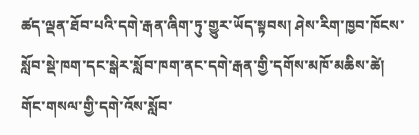ཚད་ལྡན་ཐོབ་པའི་དགེ་རྒན་ཞིག་ཏུ་གྱུར་ཡོད་སྟབས། ཤེས་རིག་ཁྱབ་ཁོངས་སློབ་སྡེ་ཁག་དང་སྒེར་སློབ་ཁག་ནང་དགེ་རྒན་གྱི་དགོས་མཁོ་མཆིས་ཚེ། གོང་གསལ་གྱི་དགེ་འོས་སློབ་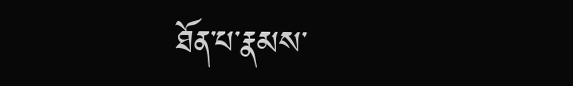ཐོན་པ་རྣམས་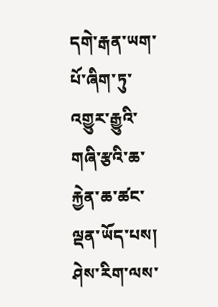དགེ་རྒན་ཡག་པོ་ཞིག་ཏུ་འགྱུར་རྒྱུའི་གཞི་རྩའི་ཆ་རྐྱེན་ཆ་ཚང་ལྡན་ཡོད་པས། ཤེས་རིག་ལས་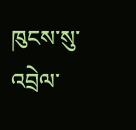ཁུངས་སུ་འབྲེལ་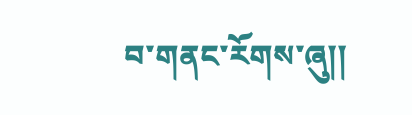བ་གནང་རོགས་ཞུ།།